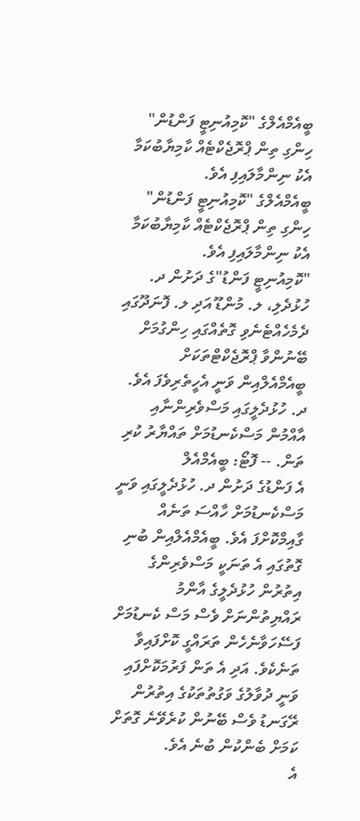ބީއެމްއެލްގެ "ކޮމިއުނިޓީ ފަންޑުން" ހިންގި ތިން ޕްރޮޖެކްޓެއް ކާމިޔާބުކަމާ އެކު ނިންމާލައިފި އެވެ.
ބީއެމްއެލްގެ "ކޮމިއުނިޓީ ފަންޑުން" ހިންގި ތިން ޕްރޮޖެކްޓެއް ކާމިޔާބުކަމާ އެކު ނިންމާލައިފި އެވެ.
"ކޮމިއުނިޓީ ފަންޑު"ގެ ދަށުން ދ. ހުޅުދެލި، ލ. މުންޑޫ އަދި ލ. ފޮނަދޫގައި ދެމެހެއްޓެނެވި ގޮތެއްގައި ހިންގުމަށް ބޭނުންވާ ޕްރޮޖެކްޓްތަކަށް ބީއެމްއެލްއިން ވަނީ އެހީތެރިވެފަ އެވެ.
ދ. ހުޅުދެލީގައި މަސްވެރިންނާއި އާއްމުން މަސްކެނޑުމަށް ތައްޔާރު ކުރި ތަން. -- ފޮޓޯ: ބީއެމްއެލް
އެ ފަންޑުގެ ދަށުން ދ. ހުޅުދެލީގައި ވަނީ މަސްކެނޑުމަށް ހާއްސަ ތަނެއް ގާއިމްކޮށްފަ އެވެ. ބީއެމްއެލްއިން ބުނި ގޮތުގައި އެ ތަނަކީ މަސްވެރިންގެ އިތުރުން ހުޅުދެލީގެ އާންމު ރައްޔިތުންނަށް ވެސް މަސް ކެނޑުމަށް ފަސޭހަވާނެހެން ތަރައްގީ ކޮށްފައިވާ ތަނެކެވެ. އަދި އެ ތަން ފަރުމަކޮށްފައި ވަނީ ދުވާލުގެ ވަގުތުތަކުގެ އިތުރުން ރޭގަނޑު ވެސް ބޭނުން ކުރެވޭނެ ގޮތަށް ކަމަށް ބެންކުން ބުނެ އެވެ.
އެ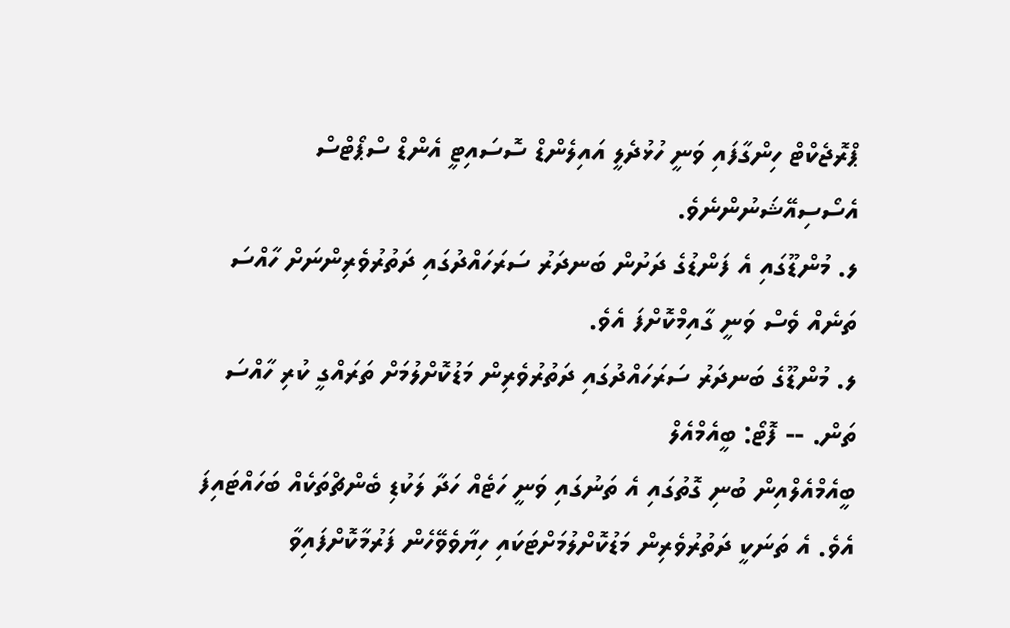ޕްރޮޖެކްޓް ހިންގާފައި ވަނީ ހުޅުދެލީ އައިލެންޑް ސޮސައިޓީ އެންޑް ސްޕޯޓްސް އެސޯސިއޭޝަނުންނެވެ.
ލ. މުންޑޫގައި އެ ފަންޑުގެ ދަށުން ބަނދަރު ސަރަހައްދުގައި ދަތުރުވެރިންނަށް ހާއްސަ ތަނެއް ވެސް ވަނީ ގާއިމްކޮށްފަ އެވެ.
ލ. މުންޑޫގެ ބަނދަރު ސަރަހައްދުގައި ދަތުރުވެރިން މަޑުކޮށްލުމަށް ތަރައްގީ ކުރި ހާއްސަ ތަން. -- ފޮޓޯ: ބީއެމްއެލް
ބީއެމްއެލްއިން ބުނި ގޮތުގައި އެ ތަނުގައި ވަނީ ހަޓެއް ހަދާ ލަކުޑި ބެންޗްތަކެއް ބަހައްޓައިފަ އެވެ. އެ ތަނަކީ ދަތުރުވެރިން މަޑުކޮށްލުމަށްޓަކައި ހިޔާވެވޭހެން ފަރުމާކޮށްފައިވާ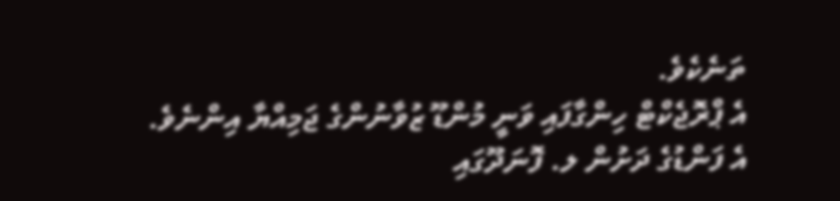ތަނެކެވެ.
އެ ޕްރޮޖެކްޓް ހިންގާފައި ވަނީ މުންޑޫ ޒުވާނުންގެ ޖަމިއްޔާ އިންނެވެ.
އެ ފަންޑުގެ ދަށުން ލ. ފޮނަދޫގައި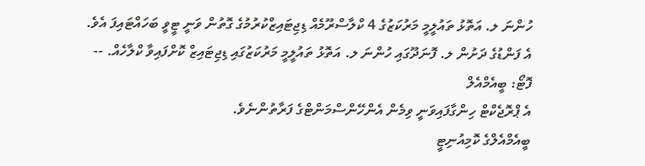ހުންނަ ލ. އަތޮޅު ތައުލީމީ މަރުކަޒުގެ 4 ކްލާސްރޫމެއް ޑިޖިޓައިޒްކުރުމުގެ ގޮތުން ވަނީ ޓީވީ ބަހައްޓައިފަ އެވެ.
އެ ފަންޑުގެ ދަށުން ލ. ފޮނަދޫގައި ހުންނަ ލ. އަތޮޅު ތައުލީމީ މަރުކަޒުގައި ޑިޖިޓައިޒް ކޮށްފައިވާ ކްލާހެއް. -- ފޮޓޯ: ބީއެމްއެލް
އެ ޕްރޮޖެކްޓް ހިންގާފައިވަނީ ވިމެން އެންހޭންސްމަންޓްގެ ފަރާތުންނެވެ.
ބީއެމްއެލްގެ ކޮމިއުނިޓީ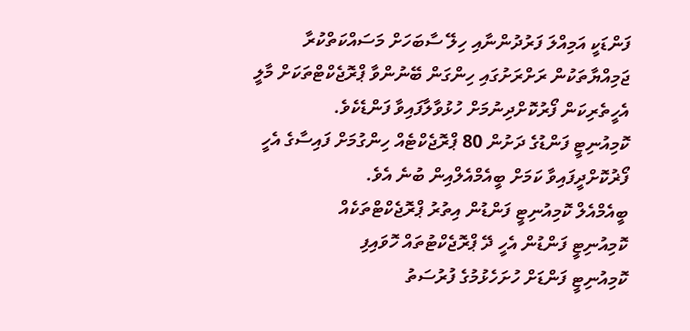ފަންޑަކީ އަމިއްލަ ފަރުދުންނާއި ހިލޭ ސާބަހަށް މަސައްކަތްކުރާ ޖަމިއްޔާތަކުން ރަށްރަށުގައި ހިންގަން ބޭނުންވާ ޕްރޮޖެކްޓްތަކަށް މާލީ އެހީތެރިކަން ފޯރުކޮށްދިނުމަށް ހުޅުވާލާފައިވާ ފަންޑެކެވެ.
ކޮމިއުނިޓީ ފަންޑުގެ ދަށުން 80 ޕްރޮޖެކްޓެއް ހިންގުމަށް ފައިސާގެ އެހީ ފޯޜުކޮށްދީފައިވާ ކަމަށް ބީއެމްއެލްއިން ބުނެ އެވެ.
ބީއެމްއެލް ކޮމިއުނިޓީ ފަންޑުން އިތުރު ޕްރޮޖެކްޓްތަކެއް
ކޮމިއުނިޓީ ފަންޑުން އެހީ ދޭ ޕްރޮޖެކްޓުތައް ހޮވައިފި
ކޮމިއުނިޓީ ފަންޑަށް ހުށަހެޅުމުގެ ފުރުސަތު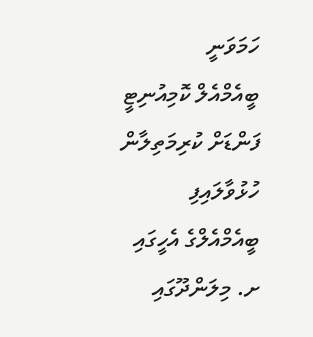ހަމަވަނީ
ބީއެމްއެލް ކޮމިއުނިޓީ ފަންޑަށް ކުރިމަތިލާން ހުޅުވާލައިފި
ބީއެމްއެލްގެ އެހީގައި ށ. މިލަންދޫގައި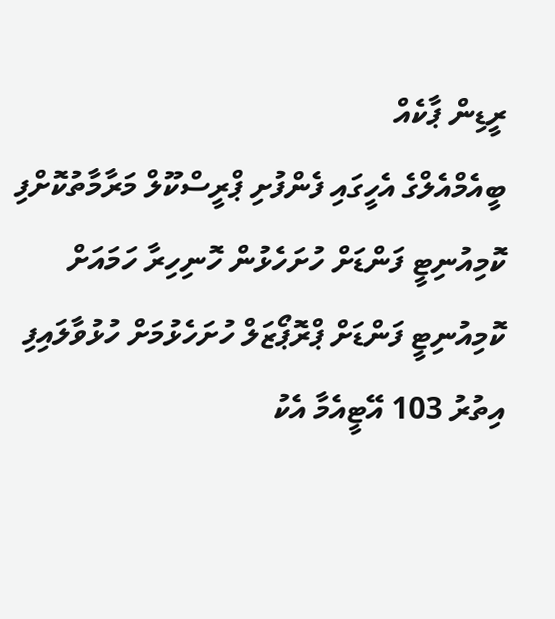ރީޑިން ޕާކެއް
ބީއެމްއެލްގެ އެހީގައި ފެންފުށި ޕްރީސްކޫލް މަރާމާތުކޮށްފި
ކޮމިއުނިޓީ ފަންޑަށް ހުށަހެޅުން ހޮނިހިރާ ހަމައަށް
ކޮމިއުނިޓީ ފަންޑަށް ޕްރޮޕޯޒަލް ހުށަހެޅުމަށް ހުޅުވާލައިފި
އިތުރު 103 އޭޓީއެމާ އެކު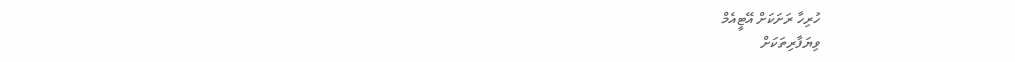ހުރިހާ ރަށަކަށް އޭޓީއެމް
ވިޔަފާރިތަކަށް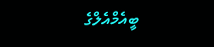ބީއެމްއެލްގެ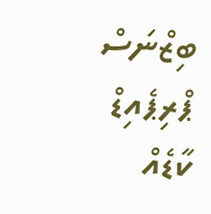ބިޒްނަސް ޕްރިޕެއިޑް ކާޑެއް